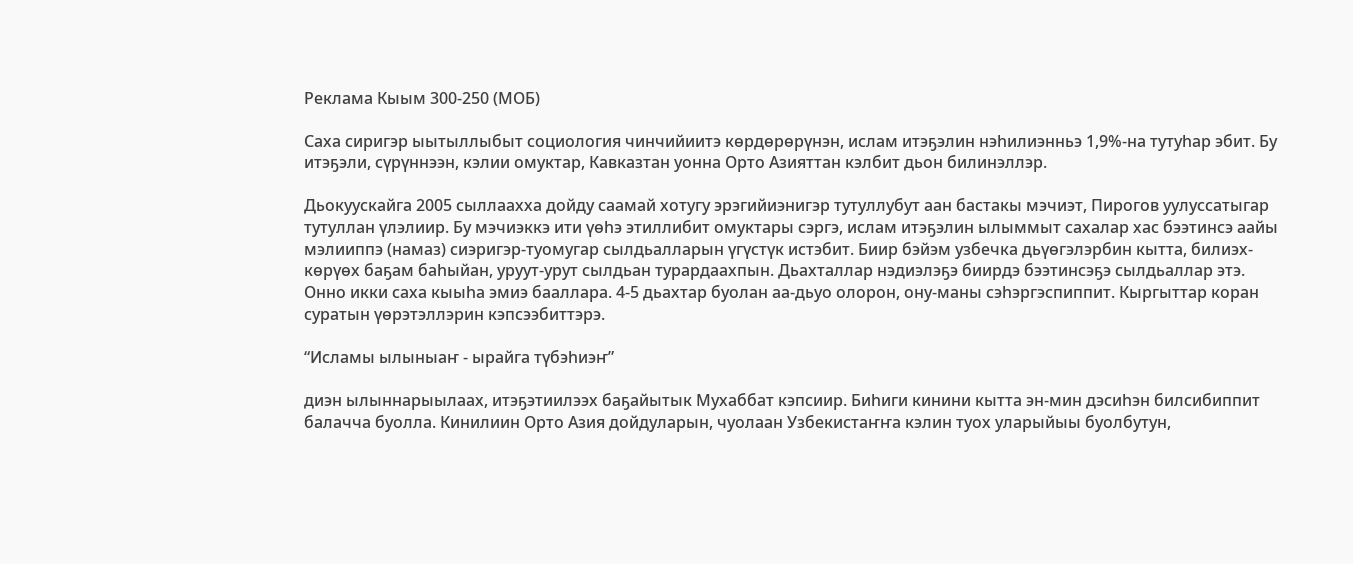Реклама Кыым 300-250 (МОБ)

Саха сиригэр ыытыллыбыт социология чинчийиитэ көрдөрөрүнэн, ислам итэҕэлин нэһилиэнньэ 1,9%-на тутуһар эбит. Бу итэҕэли, сүрүннээн, кэлии омуктар, Кавказтан уонна Орто Азияттан кэлбит дьон билинэллэр.

Дьокуускайга 2005 сыллаахха дойду саамай хотугу эрэгийиэнигэр тутуллубут аан бастакы мэчиэт, Пирогов уулуссатыгар тутуллан үлэлиир. Бу мэчиэккэ ити үөһэ этиллибит омуктары сэргэ, ислам итэҕэлин ылыммыт сахалар хас бээтинсэ аайы мэлииппэ (намаз) сиэригэр-туомугар сылдьалларын үгүстүк истэбит. Биир бэйэм узбечка дьүөгэлэрбин кытта, билиэх-көрүөх баҕам баһыйан, уруут-урут сылдьан турардаахпын. Дьахталлар нэдиэлэҕэ биирдэ бээтинсэҕэ сылдьаллар этэ. Онно икки саха кыыһа эмиэ бааллара. 4-5 дьахтар буолан аа-дьуо олорон, ону-маны сэһэргэспиппит. Кыргыттар коран суратын үөрэтэллэрин кэпсээбиттэрэ.

“Исламы ылыныаҥ - ырайга түбэһиэҥ”

диэн ылыннарыылаах, итэҕэтиилээх баҕайытык Мухаббат кэпсиир. Биһиги кинини кытта эн-мин дэсиһэн билсибиппит балачча буолла. Кинилиин Орто Азия дойдуларын, чуолаан Узбекистаҥҥа кэлин туох уларыйыы буолбутун,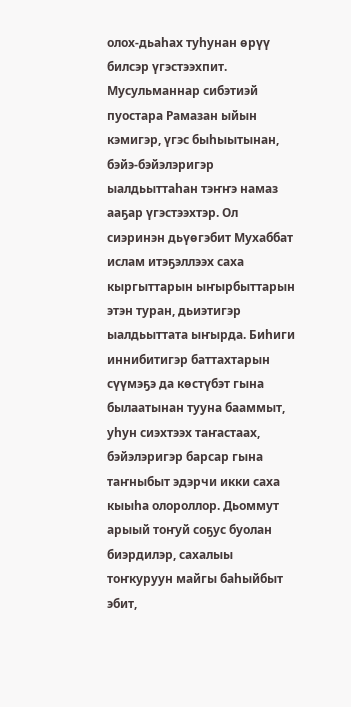олох-дьаһах туһунан өрүү билсэр үгэстээхпит.        Мусульманнар сибэтиэй пуостара Рамазан ыйын кэмигэр, үгэс быһыытынан, бэйэ-бэйэлэригэр ыалдьыттаһан тэҥҥэ намаз ааҕар үгэстээхтэр. Ол сиэринэн дьүөгэбит Мухаббат ислам итэҕэллээх саха кыргыттарын ыҥырбыттарын этэн туран, дьиэтигэр ыалдьыттата ыҥырда. Биһиги иннибитигэр баттахтарын сүүмэҕэ да көстүбэт гына былаатынан тууна бааммыт, уһун сиэхтээх таҥастаах, бэйэлэригэр барсар гына таҥныбыт эдэрчи икки саха кыыһа олороллор. Дьоммут арыый тоҥуй соҕус буолан биэрдилэр, сахалыы тоҥкуруун майгы баһыйбыт эбит,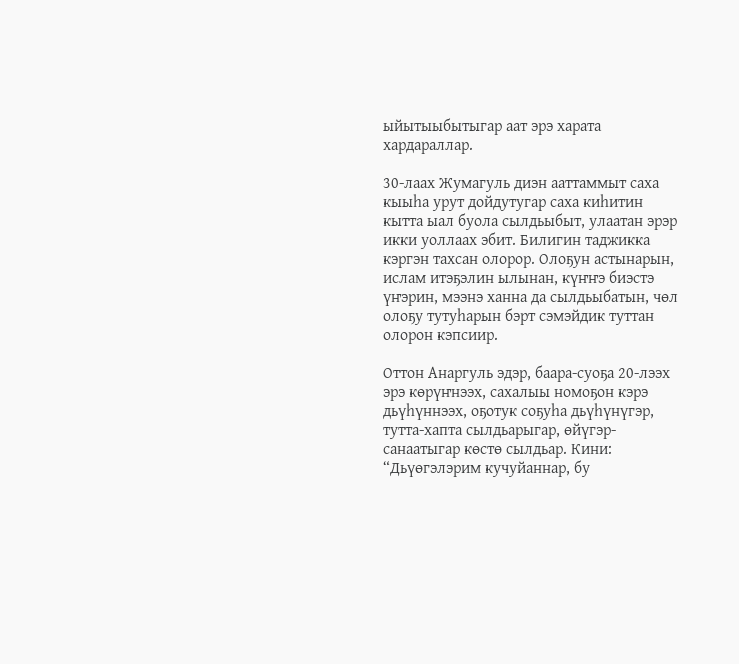ыйытыыбытыгар аат эрэ харата хардараллар.

30-лаах Жумагуль диэн ааттаммыт саха кыыһа урут дойдутугар саха киһитин кытта ыал буола сылдьыбыт, улаатан эрэр икки уоллаах эбит. Билигин таджикка кэргэн тахсан олорор. Олоҕун астынарын, ислам итэҕэлин ылынан, күҥҥэ биэстэ үҥэрин, мээнэ ханна да сылдьыбатын, чөл олоҕу тутуһарын бэрт сэмэйдик туттан олорон кэпсиир.

Оттон Анаргуль эдэр, баара-суоҕа 20-лээх эрэ көрүҥнээх, сахалыы номоҕон кэрэ дьүһүннээх, оҕотук соҕуһа дьүһүнүгэр, тутта-хапта сылдьарыгар, өйүгэр-санаатыгар көстө сылдьар. Кини: “Дьүөгэлэрим кучуйаннар, бу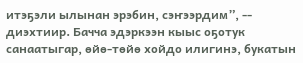итэҕэли ылынан эрэбин, сэҥээрдим”, -- диэхтиир. Бачча эдэркээн кыыс оҕотук санаатыгар, өйө-төйө хойдо илигинэ, букатын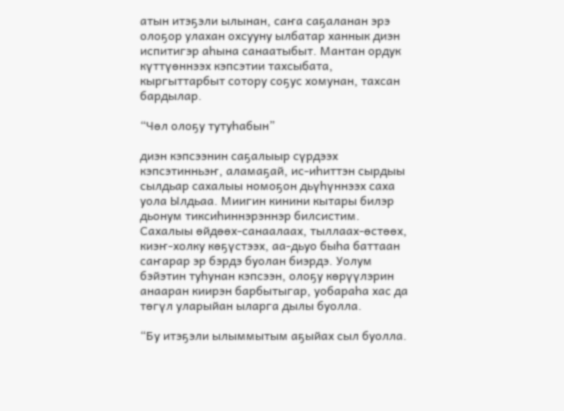атын итэҕэли ылынан, саҥа саҕаланан эрэ олоҕор улахан охсууну ылбатар ханнык диэн испитигэр аһына санаатыбыт. Мантан ордук күттүөннээх кэпсэтии тахсыбата, кыргыттарбыт сотору соҕус хомунан, тахсан бардылар.

“Чөл олоҕу тутуһабын”

диэн кэпсээнин саҕалыыр сүрдээх кэпсэтинньэҥ, аламаҕай, ис-иһиттэн сырдыы сылдьар сахалыы номоҕон дьүһүннээх саха уола Ылдьаа. Миигин кинини кытары билэр дьонум тиксиһиннэрэннэр билсистим. Сахалыы өйдөөх-санаалаах, тыллаах-өстөөх, киэҥ-холку көҕүстээх, аа-дьуо быһа баттаан саҥарар эр бэрдэ буолан биэрдэ. Уолум бэйэтин туһунан кэпсээн, олоҕу көрүүлэрин анааран киирэн барбытыгар, уобараһа хас да төгүл уларыйан ыларга дылы буолла.

“Бу итэҕэли ылыммытым аҕыйах сыл буолла.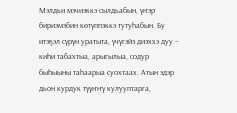Мэлдьи мэчиэккэ сылдьабын, үҥэр бириэмэбин көтүппэккэ тутуһабын. Бу итэҕэл сүрүн уратыта, үчүгэйэ диэххэ дуу – киһи табахтыа, арыгылыа, содур быһыыны таһаарыа суохтаах. Атын эдэр дьон курдук түүҥҥү кулууптарга,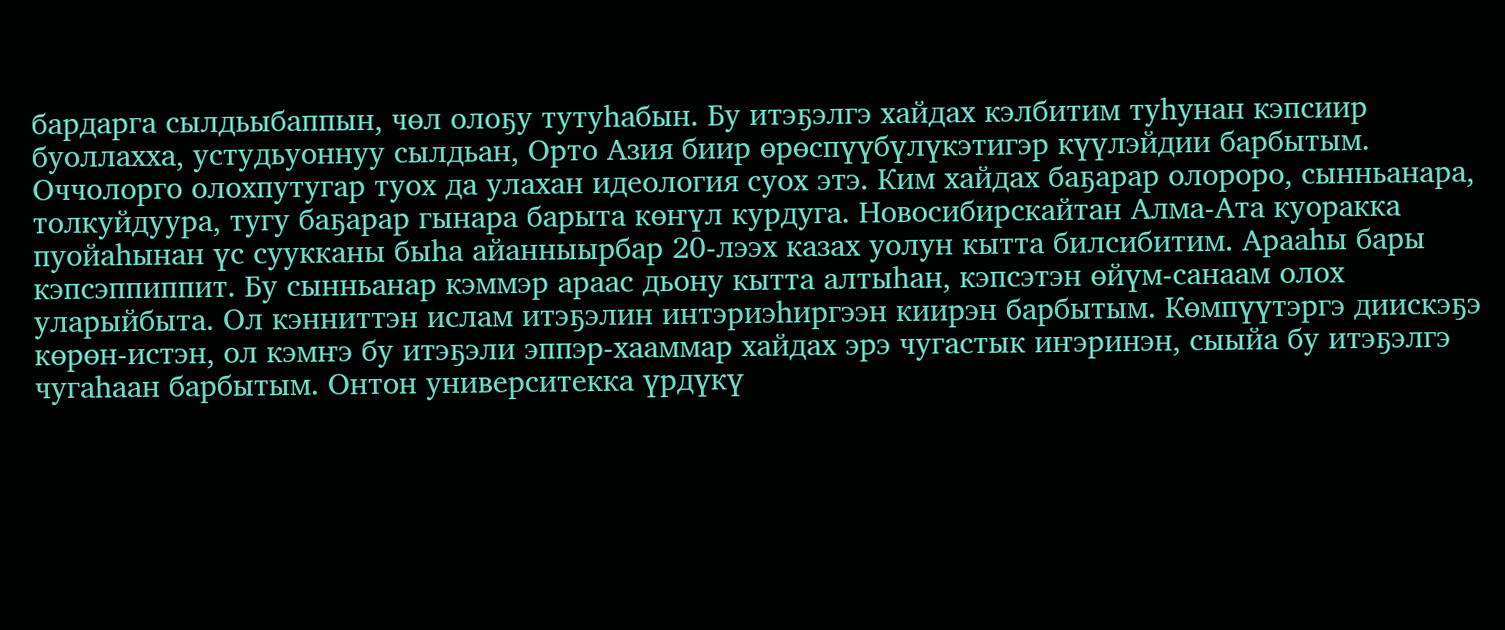бардарга сылдьыбаппын, чөл олоҕу тутуһабын. Бу итэҕэлгэ хайдах кэлбитим туһунан кэпсиир буоллахха, устудьуоннуу сылдьан, Орто Азия биир өрөспүүбүлүкэтигэр күүлэйдии барбытым. Оччолорго олохпутугар туох да улахан идеология суох этэ. Ким хайдах баҕарар олороро, сынньанара, толкуйдуура, тугу баҕарар гынара барыта көҥүл курдуга. Новосибирскайтан Алма-Ата куоракка пуойаһынан үс суукканы быһа айанныырбар 20-лээх казах уолун кытта билсибитим. Арааһы бары кэпсэппиппит. Бу сынньанар кэммэр араас дьону кытта алтыһан, кэпсэтэн өйүм-санаам олох уларыйбыта. Ол кэнниттэн ислам итэҕэлин интэриэһиргээн киирэн барбытым. Көмпүүтэргэ диискэҕэ көрөн-истэн, ол кэмҥэ бу итэҕэли эппэр-хааммар хайдах эрэ чугастык иҥэринэн, сыыйа бу итэҕэлгэ чугаһаан барбытым. Онтон университекка үрдүкү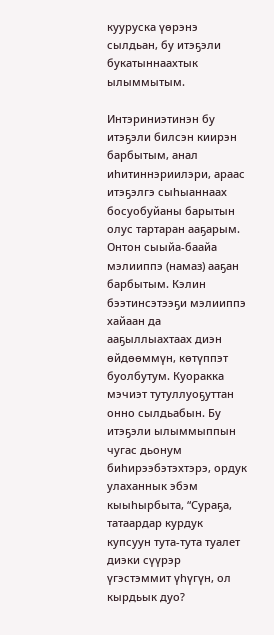кууруска үөрэнэ сылдьан, бу итэҕэли букатыннаахтык ылыммытым.

Интэриниэтинэн бу итэҕэли билсэн киирэн барбытым, анал иһитиннэриилэри, араас итэҕэлгэ сыһыаннаах босуобуйаны барытын олус тартаран ааҕарым. Онтон сыыйа-баайа мэлииппэ (намаз) ааҕан барбытым. Кэлин бээтинсэтээҕи мэлииппэ хайаан да ааҕыллыахтаах диэн өйдөөммүн, көтүппэт буолбутум. Куоракка мэчиэт тутуллуоҕуттан онно сылдьабын. Бу итэҕэли ылыммыппын чугас дьонум биһирээбэтэхтэрэ, ордук улаханнык эбэм кыыһырбыта, “Сураҕа, татаардар курдук купсуун тута-тута туалет диэки сүүрэр үгэстэммит үһүгүн, ол кырдьык дуо?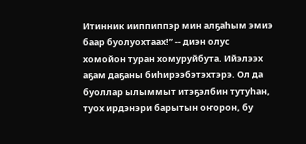Итинник ииппиппэр мин алҕаһым эмиэ баар буолуохтаах!” -- диэн олус хомойон туран хомуруйбута. Ийэлээх аҕам даҕаны биһирээбэтэхтэрэ. Ол да буоллар ылыммыт итэҕэлбин тутуһан, туох ирдэнэри барытын оҥорон, бу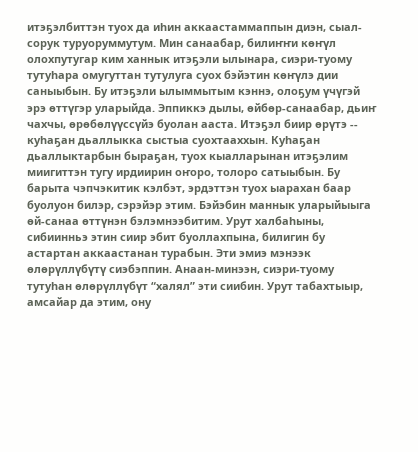итэҕэлбиттэн туох да иһин аккаастаммаппын диэн, сыал-сорук туруоруммутум. Мин санаабар, билиҥҥи көҥүл олохпутугар ким ханнык итэҕэли ылынара, сиэри-туому тутуһара омугуттан тутулуга суох бэйэтин көҥүлэ дии саныыбын. Бу итэҕэли ылыммытым кэннэ, олоҕум үчүгэй эрэ өттүгэр уларыйда. Эппиккэ дылы, өйбөр-санаабар, дьиҥ чахчы, өрөбөлүүссүйэ буолан ааста. Итэҕэл биир өрүтэ -- куһаҕан дьаллыкка сыстыа суохтааххын. Куһаҕан дьаллыктарбын быраҕан, туох кыалларынан итэҕэлим миигиттэн тугу ирдиирин оҥоро, толоро сатыыбын. Бу барыта чэпчэкитик кэлбэт, эрдэттэн туох ыарахан баар буолуон билэр, сэрэйэр этим. Бэйэбин маннык уларыйыыга өй-санаа өттүнэн бэлэмнээбитим. Урут халбаһыны, сибиинньэ этин сиир эбит буоллахпына, билигин бу астартан аккаастанан турабын. Эти эмиэ мэнээк өлөрүллүбүтү сиэбэппин. Анаан-минээн, сиэри-туому тутуһан өлөрүллүбүт “халял” эти сиибин. Урут табахтыыр, амсайар да этим, ону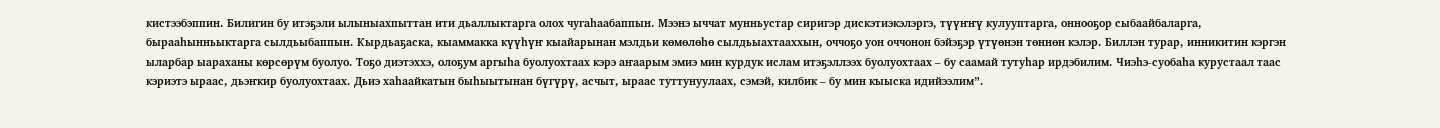кистээбэппин. Билигин бу итэҕэли ылыныахпыттан ити дьаллыктарга олох чугаһаабаппын. Мээнэ ыччат мунньустар сиригэр дискэтиэкэлэргэ, түүҥҥү кулууптарга, оннооҕор сыбаайбаларга, бырааһынньыктарга сылдьыбаппын. Кырдьаҕаска, кыаммакка күүһүҥ кыайарынан мэлдьи көмөлөһө сылдьыахтааххын, оччоҕо уон оччонон бэйэҕэр үтүөнэн төннөн кэлэр. Биллэн турар, инникитин кэргэн ыларбар ыараханы көрсөрүм буолуо. Тоҕо диэтэххэ, олоҕум аргыһа буолуохтаах кэрэ аҥаарым эмиэ мин курдук ислам итэҕэллээх буолуохтаах – бу саамай тутуһар ирдэбилим. Чиэһэ-суобаһа курустаал таас кэриэтэ ыраас, дьэҥкир буолуохтаах. Дьиэ хаһаайкатын быһыытынан бүгүрү, асчыт, ыраас туттунуулаах, сэмэй, килбик – бу мин кыыска идийээлим”.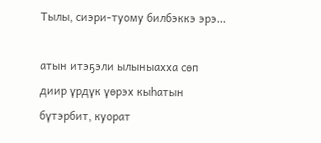Тылы, сиэри-туому билбэккэ эрэ...

атын итэҕэли ылыныахха сөп диир үрдүк үөрэх кыһатын бүтэрбит, куорат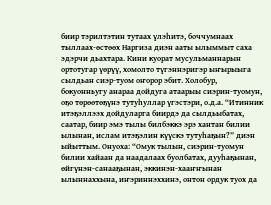биир тэрилтэтин тутаах үлэһитэ, боччумнаах тыллаах-өстөөх Наргиза диэн ааты ылыммыт саха эдэрчи дьахтара. Кини куорат мусульманнарын ортотугар үөрүү, хомолто түгэннэригэр ыҥырыыга сылдьан сиэр-туом оҥорор эбит. Холобур, бокуонньугу анараа дойдуга атаарыы сиэрин-туомун, оҕо төрөөтөҕүнэ тутуһуллар үгэстэри, о.д.а. “Итинник итэҕэллээх дойдуларга биирдэ да сылдьыбатах, саатар, биир эмэ тылы билбэккэ эрэ хантан билии ылынан, ислам итэҕэлин күүскэ тутуһаҕын?” диэн ыйыттым. Онуоха: “Омук тылын, сиэрин-туомун билии хайаан да наадалаах буолбатах, дууһаҕынан, өйгүнэн-санааҕынан, эккинэн-хааҥҥынан ылыннаххына, иҥэриннэххинэ, онтон ордук туох да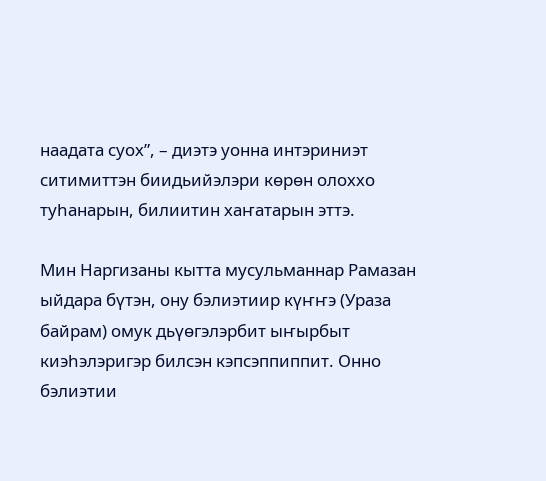наадата суох”, – диэтэ уонна интэриниэт ситимиттэн биидьийэлэри көрөн олоххо туһанарын, билиитин хаҥатарын эттэ.

Мин Наргизаны кытта мусульманнар Рамазан ыйдара бүтэн, ону бэлиэтиир күҥҥэ (Ураза байрам) омук дьүөгэлэрбит ыҥырбыт киэһэлэригэр билсэн кэпсэппиппит. Онно бэлиэтии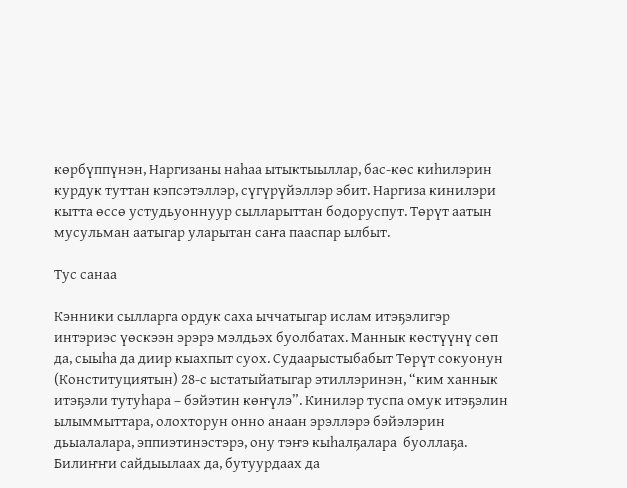көрбүппүнэн, Наргизаны наһаа ытыктыыллар, бас-көс киһилэрин курдук туттан кэпсэтэллэр, сүгүрүйэллэр эбит. Наргиза кинилэри кытта өссө устудьуоннуур сылларыттан бодоруспут. Төрүт аатын мусульман аатыгар уларытан саҥа пааспар ылбыт.

Тус санаа

Кэнники сылларга ордук саха ыччатыгар ислам итэҕэлигэр интэриэс үөскээн эрэрэ мэлдьэх буолбатах. Маннык көстүүнү сөп да, сыыһа да диир кыахпыт суох. Судаарыстыбабыт Төрүт сокуонун (Конституциятын) 28-с ыстатыйатыгар этиллэринэн, “ким ханнык итэҕэли тутуһара – бэйэтин көҥүлэ”. Кинилэр туспа омук итэҕэлин ылыммыттара, олохторун онно анаан эрэллэрэ бэйэлэрин дьыалалара, эппиэтинэстэрэ, ону тэҥэ кыһалҕалара  буоллаҕа. Билиҥҥи сайдыылаах да, бутуурдаах да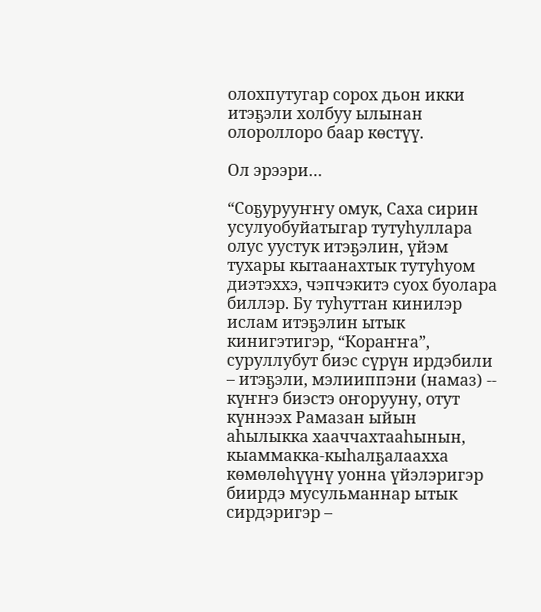олохпутугар сорох дьон икки итэҕэли холбуу ылынан олороллоро баар көстүү.

Ол эрээри…

“Соҕурууҥҥу омук, Саха сирин усулуобуйатыгар тутуһуллара олус уустук итэҕэлин, үйэм тухары кытаанахтык тутуһуом диэтэххэ, чэпчэкитэ суох буолара биллэр. Бу туһуттан кинилэр ислам итэҕэлин ытык кинигэтигэр, “Кораҥҥа”, суруллубут биэс сүрүн ирдэбили – итэҕэли, мэлииппэни (намаз) -- күҥҥэ биэстэ оҥорууну, отут күннээх Рамазан ыйын аһылыкка хааччахтааһынын, кыаммакка-кыһалҕалаахха көмөлөһүүнү уонна үйэлэригэр биирдэ мусульманнар ытык сирдэригэр –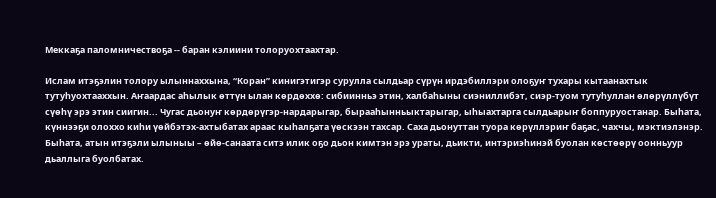Меккаҕа паломничествоҕа -- баран кэлиини толоруохтаахтар.

Ислам итэҕэлин толору ылыннаххына, “Коран” кинигэтигэр сурулла сылдьар сүрүн ирдэбиллэри олоҕуҥ тухары кытаанахтык тутуһуохтааххын. Аҥаардас аһылык өттүн ылан көрдөххө: сибиинньэ этин, халбаһыны сиэниллибэт, сиэр-туом тутуһуллан өлөрүллүбүт сүөһү эрэ этин сиигин... Чугас дьонуҥ көрдөрүгэр-нардарыгар, бырааһынньыктарыгар, ыһыахтарга сылдьарыҥ боппуруостанар. Быһата, күннээҕи олоххо киһи үөйбэтэх-ахтыбатах араас кыһалҕата үөскээн тахсар. Саха дьонуттан туора көрүллэриҥ баҕас, чахчы, мэктиэлэнэр. Быһата, атын итэҕэли ылыныы – өйө-санаата ситэ илик оҕо дьон кимтэн эрэ ураты, дьикти, интэриэһинэй буолан көстөөрү оонньуур дьаллыга буолбатах.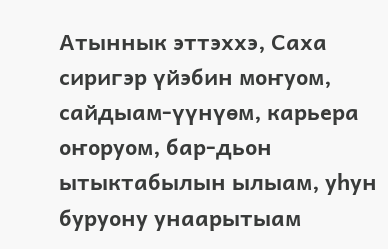Атыннык эттэххэ, Саха сиригэр үйэбин моҥуом, сайдыам-үүнүөм, карьера оҥоруом, бар-дьон ытыктабылын ылыам, уһун буруону унаарытыам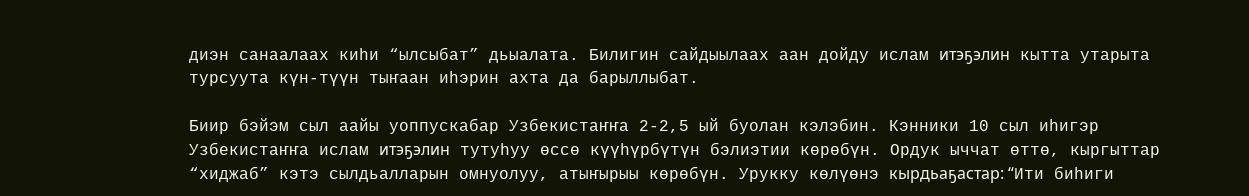диэн санаалаах киһи “ылсыбат” дьыалата. Билигин сайдыылаах аан дойду ислам итэҕэлин кытта утарыта турсуута күн-түүн тыҥаан иһэрин ахта да барыллыбат.

Биир бэйэм сыл аайы уоппускабар Узбекистаҥҥа 2-2,5 ый буолан кэлэбин. Кэнники 10 сыл иһигэр Узбекистаҥҥа ислам итэҕэлин тутуһуу өссө күүһүрбүтүн бэлиэтии көрөбүн. Ордук ыччат өттө, кыргыттар “хиджаб” кэтэ сылдьалларын омнуолуу, атыҥырыы көрөбүн. Урукку көлүөнэ кырдьаҕастар: “Ити биһиги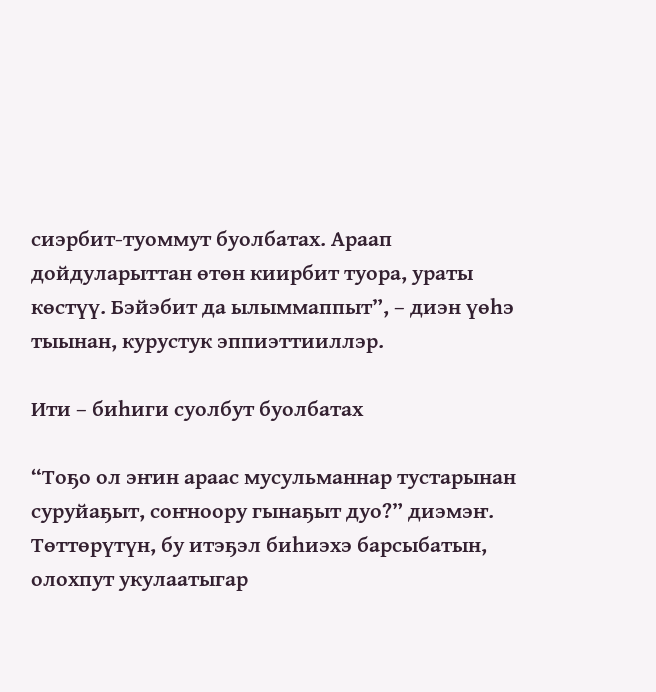сиэрбит-туоммут буолбатах. Араап дойдуларыттан өтөн киирбит туора, ураты көстүү. Бэйэбит да ылыммаппыт”, – диэн үөһэ тыынан, курустук эппиэттииллэр.

Ити – биһиги суолбут буолбатах

“Тоҕо ол эҥин араас мусульманнар тустарынан суруйаҕыт, соҥноору гынаҕыт дуо?” диэмэҥ. Төттөрүтүн, бу итэҕэл биһиэхэ барсыбатын, олохпут укулаатыгар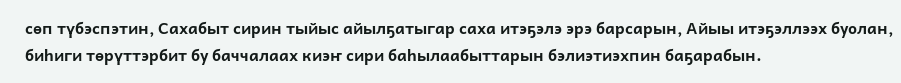сөп түбэспэтин, Сахабыт сирин тыйыс айылҕатыгар саха итэҕэлэ эрэ барсарын, Айыы итэҕэллээх буолан, биһиги төрүттэрбит бу баччалаах киэҥ сири баһылаабыттарын бэлиэтиэхпин баҕарабын.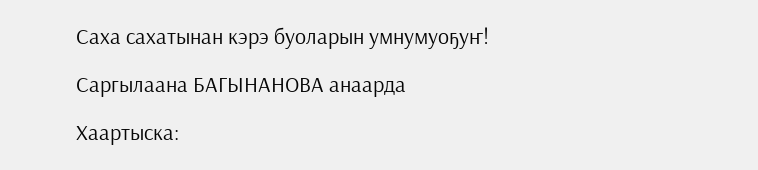Саха сахатынан кэрэ буоларын умнумуоҕуҥ!

Саргылаана БАГЫНАНОВА анаарда

Хаартыска: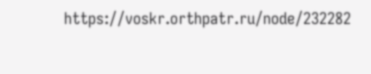https://voskr.orthpatr.ru/node/232282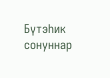Бүтэһик сонуннар